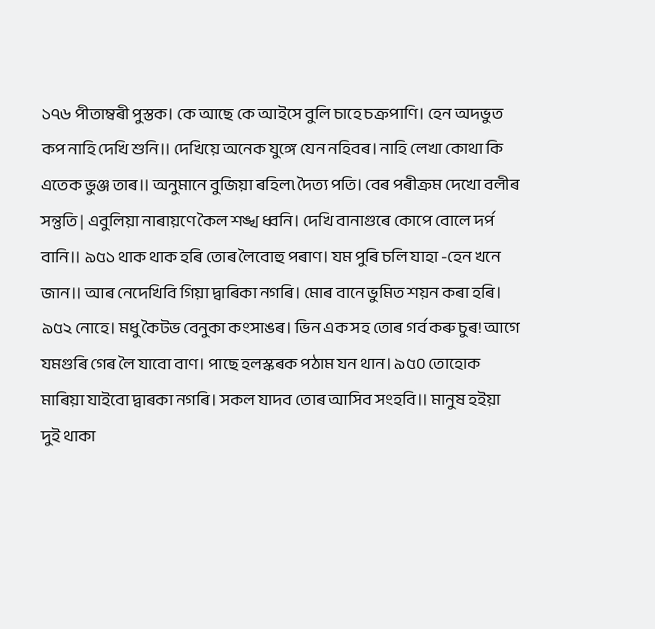১৭৬ পীতাম্বৰী পুস্তক। কে আছে কে আইসে বুলি চাহে চক্ৰপাণি। হেন অদভুত কপ নাহি দেখি শুনি॥ দেখিয়ে অনেক যুঙ্গে যেন নহিবৰ। নাহি লেখা কোথা কি এতেক ভুঞ্জ তাৰ॥ অনুমানে বুজিয়া ৰহিল৷ দৈত্য পতি। বেৰ পৰীক্ৰম দেখো বলীৰ সন্তুতি | এবুলিয়া নাৰায়ণে কৈল শঙ্খ ধ্বনি। দেখি বানাগুৰে কোপে বোলে দৰ্প বানি॥ ৯৫১ থাক থাক হৰি তোৰ লৈবোহু পৰাণ। যম পুৰি চলি যাহা -হেন খনে জান॥ আৰ নেদেখিবি গিয়া দ্বাৰিকা নগৰি। মোৰ বানে ভুমিত শয়ন কৰা হৰি। ৯৫২ নোহে। মধু কৈটভ বেনুকা কংসাঙৰ। ভিন এক সহ তোৰ গৰ্ব কৰু চুৰ! আগে যমগুৰি গেৰ লৈ যাবো বাণ। পাছে হলস্কৰক পঠাম যন থান। ৯৫০ তোহোক মাৰিয়া যাইবো দ্বাৰকা নগৰি। সকল যাদব তোৰ আসিব সংহবি॥ মানুষ হইয়া দুই থাকা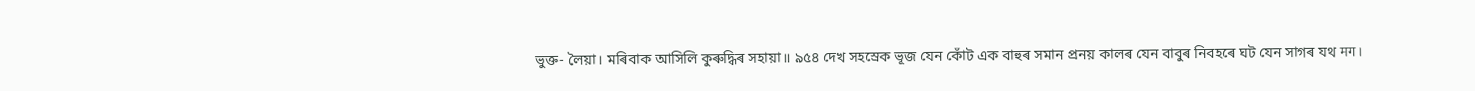ভুক্ত- লৈয়া। মৰিবাক আসিলি কুৰুদ্ধিৰ সহায়া॥ ৯৫৪ দেখ সহস্ৰেক ভূজ যেন কোঁট এক বাহুৰ সমান প্ৰনয় কালৰ যেন বাবুৰ নিবহৰে ঘট যেন সাগৰ যথ मग।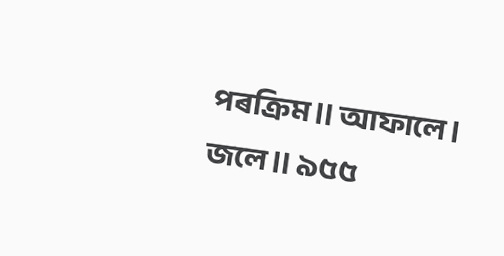পৰক্ৰিম॥ আফালে। জলে॥ ৯৫৫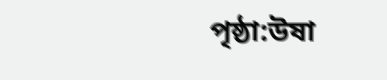পৃষ্ঠা:উষা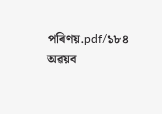পৰিণয়.pdf/১৮৪
অৱয়ব